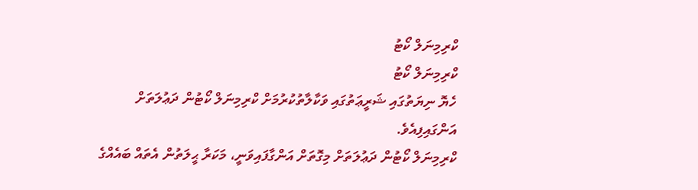ކްރިމިނަލް ކޯޓު
ކްރިމިނަލް ކޯޓު
ހެޔޮ ނިޔަތުގައި ޝަރީޢަތުގައި ވަކާލާތުކުރުމަށް ކްރިމިނަލް ކޯޓުން ދަޢުލަތަށް އަންގައިފިއެވެ.
ކްރިމިނަލް ކޯޓުން ދަޢުލަތަށް މިގޮތަށް އަންގާފައިވަނީ، މަކަރާ ޙީލަތުން އެތައް ބައެއްގެ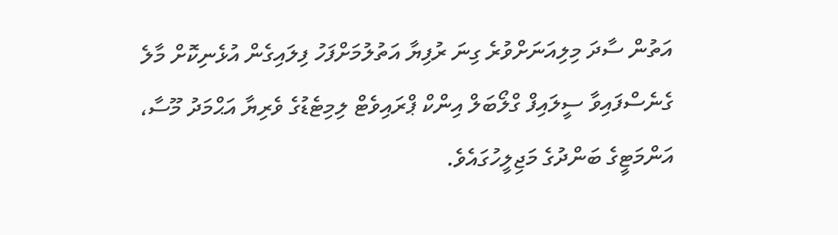އަތުން ސާދަ މިލިއަނަށްވުރެ ގިނަ ރުފިޔާ އަތުލުމަށްފަހު ފިލައިގެން އުޅެނިކޮށް މާލެ ގެނެސްފައިވާ ސީލައިފް ގްލޯބަލް އިންކް ޕްރައިވެޓް ލިމިޓެޑުގެ ވެރިޔާ އަޙްމަދު މޫސާ، އަންމަޓީގެ ބަންދުގެ މަޖިލީހުގައެވެ.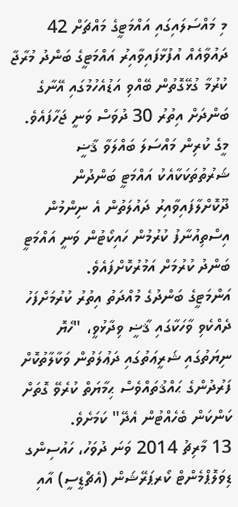މި މައްސަލައިގައި އައްމަޓީގެ މައްޗަށް 42 ދައުވާއެއް އުފުޅާފައިވާއިރު އައްމަޓީގެ ބަންދު މުރާޖާ ކުރުމާ ގުޅޭގޮތުން ބޭއްވި އަޑުއެހުމުގައި އޭނާގެ ބަންދަށް އިތުރު 30 ދުވަސް ވަނީ ޖަހާފައެވެ. މީގެ ކުރިން މައްސަލަ ބައްލަވާ ޤާޟީ ޝަރުތުތަކަކާއެކު އައްމަޓީ ބަންދުން ދޫކޮށްލާފައިވާއިރު ދައުލަތުން އެ ނިންމުން އިސްތިއުނާފު ކުރުމުން ހައިކޯޓުން ވަނީ އައްމަޓީ ބަންދު ކުރުމަށް އަމުރުކޮށްފައެވެ.
އަންމަޓީގެ ބަންދުގެ މުއްދަތު އިތުރު ކުރުމަށްފަހު ދެއްކެވި ވާހަކާގައި ޤާޟީ ވިދާޅުވީ، "ހެޔޮ ނިޔަތުގައި ޝަރީޢަތުގައި ދަޢުލަތުން ވަކާލާތުކޮށް ފަރުދުންގެ ޙައްޤުތައްވެސް ޙިމާޔަތް ކުރެވޭ ގޮތަށް ކަންކަން ބެހެއްޓުން އެދޭ" ކަމަށެވެ.
13 މާރިޗު 2014 ވަނަ ދުވަހު، ހައުސިންގ ޑިވަލޮޕްމެންޓް ކޯރޕަރޭޝަން (އެޗްޑީސީ) އާއި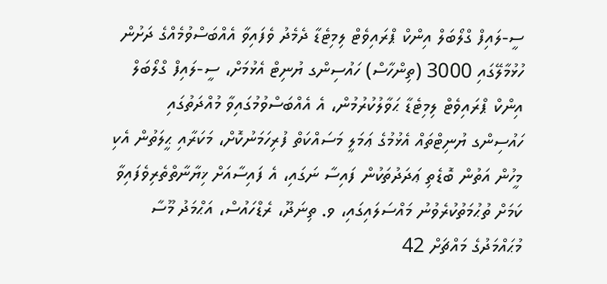ސީ-ލައިފް ގްލޯބަލް އިންކް ޕްރައިވެޓް ލިމިޓެޑާ ދެމެދު ވެފައިވާ އެއްބަސްވުމެއްގެ ދަށުން ހުޅުމާލޭގައި 3000 (ތިންހާސް) ހައުސިންގ ޔުނިޓް އެޅުމަށް، ސީ-ލައިފް ގްލޯބަލް އިންކް ޕްރައިވެޓް ލިމިޓެޑާ ޙަވާލުކުރުމުން، އެ އެއްބަސްވުމުގައިވާ މުއްދަތުގައި ހައުސިންގ ޔުނިޓްތައް އެޅުމުގެ ޢަމަލީ މަސައްކަތް ފުރިހަމަނުކޮށް، މަކަރާއި ޙީލަތުން އެކި މީހުން އަތުން ބޮޑެތި ޢަދަދުތަކުން ފައިސާ ނަގައި، އެ ފައިސާއަށް ޚިޔާނާތްތެރިވެފައިވާ ކަމަށް ތުޙުމަތުކުރެވުނު މައްސަލައިގައި، ވ. ތިނަދޫ، ރެޑްހައުސް، އަޙްމަދު މޫސާ މުޙައްމަދުގެ މައްޗަށް 42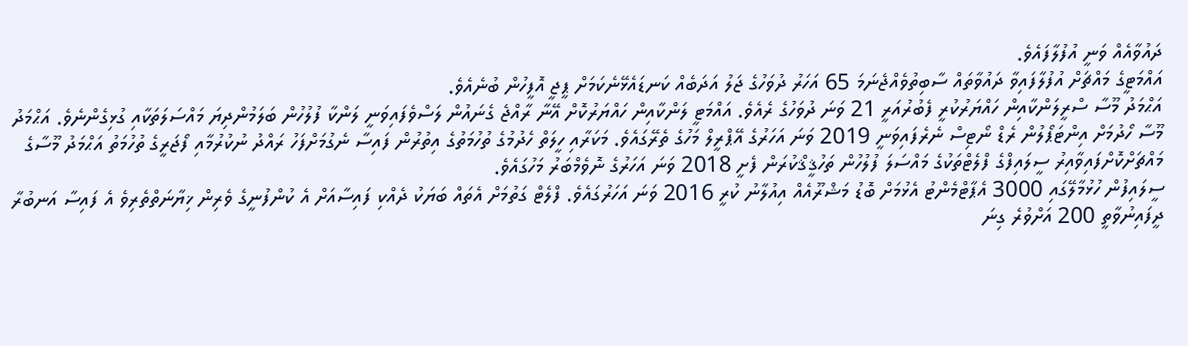ދައުވާއެއް ވަނީ އުފުލާފައެވެ.
އައްމަޓީގެ މައްޗަށް އުފުލާފައިވާ ދައުވާތައް ސާބިތުވެއްޖެނަމަ 65 އަހަރު ދުވަހުގެ ޖަލު އަދަބެއް ކަނޑައެޅޭނެކަމަށް ޕީޖީ އޮފީހުން ބުނެއެވެ.
އަޙްމަދު މޫސާ ސްރީލަންކާއިން ހައްޔަރުކުރީ ފެބުރުއަރީ 21 ވަނަ ދުވަހުގެ ރެއެވެ. އައްމަޓީ ލަންކާއިން ހައްޔަރުކޮށް އޭނާ ރާއްޖެ ގެނައުން ލަސްވެފައިވަނީ ލަންކާ ފުލުހުން ބަލަމުންދިޔަ މައްސަލަތަކާއި ގުޅިގެންނެވެ. އަޙްމަދު މޫސާ ހޯދުމަށް އިންޓަޕޯލުން ރެޑް ނޯޓިސް ނެރެފައިވަނީ 2019 ވަނަ އަހަރުގެ އޭޕްރީލް މަހުގެ ތެރޭގައެވެ. މަކަރާއި ހީލަތް ހެދުމުގެ ތުހުމަތުގެ އިތުރުން ފައިސާ ނެގުމަށްފަހު ރައްދު ނުކުރުމާއި ފޯޖަރީގެ ތުހުމަތު އަޙްމަދު މޫސާގެ މައްޗަށްކޮށްފައިވާއިރު ސީލައިފްގެ ފްލެޓްތަކުގެ މައްސަލަ ފުލުހުން ތަހުޤީޤްކުރަން ފެށީ 2018 ވަނަ އަހަރުގެ ނޮވެމްބަރު މަހުގައެވެ.
ސީލައިފުން ހުޅުމާލޭގައި 3000 އެޕާޓްމެންޓު އެޅުމަށް ބޮޑު މަޝްރޫއެއް އިއުލާނު ކުރީ 2016 ވަނަ އަހަރުގައެވެ. ފްލެޓް ގަތުމަށް އެތައް ބަޔަކު ދެއްކި ފައިސާއަށް އެ ކުންފުނީގެ ވެރިން ޚިޔާނަތްތެރިވެ އެ ފައިސާ އަނބުރާ ދީފައިނުވާތީ 200 އަށްވުރެ ގިނަ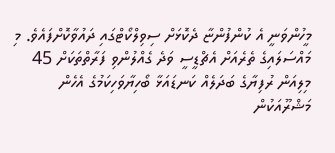މީހުންވަނީ އެ ކުންފުންޏާ ދެކޮޅަށް ސިވިލްކޯޓްގައި ދައުވާކޮށްފައެވެ. މި މައްސަލައިގެ ތެރެއަށް އެޗްޑީސީ ވަދެ ގެއްލުންވި ފަރާތްތަކަށް 45 މިލިއަން ރުފިޔާގެ ބަދަލެއް ކަނޑައަޅާ ބޯހިޔާވަހިކަމުގެ އެހެން މަޝްރޫއަކުން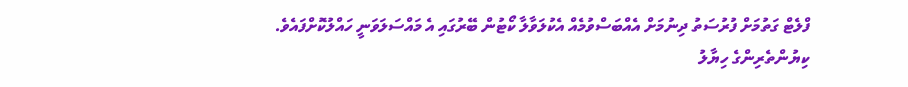ފްލެޓް ގަތުމަށް ފުރުސަތު ދިނުމަށް އެއްބަސްވުމެއް އެކުލަވާލާ ކޯޓުން ބޭރުގައި އެ މައްސަލަވަނީ ހައްލުކޮށްފައެވެ.
ކިޔުންތެރިންގެ ހިޔާލު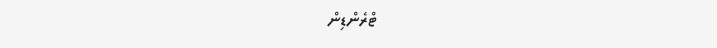ޓްރެންޑިން